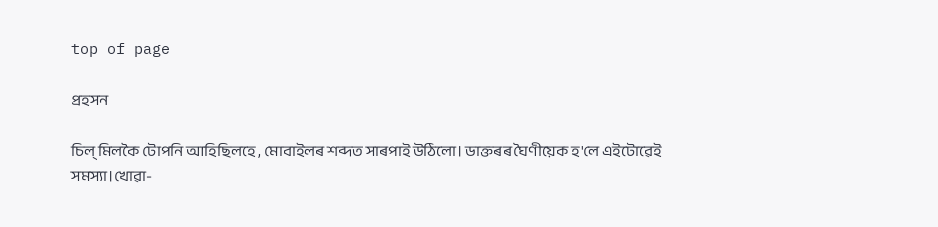top of page

প্ৰহসন

চিল্ মিলকৈ টোপনি আহিছিলহে , মোবাইলৰ শব্দত সাৰপাই উঠিলো। ডাক্তৰৰ ঘৈণীয়েক হ'লে এইটোৱেই সমস্যা।খোৱা-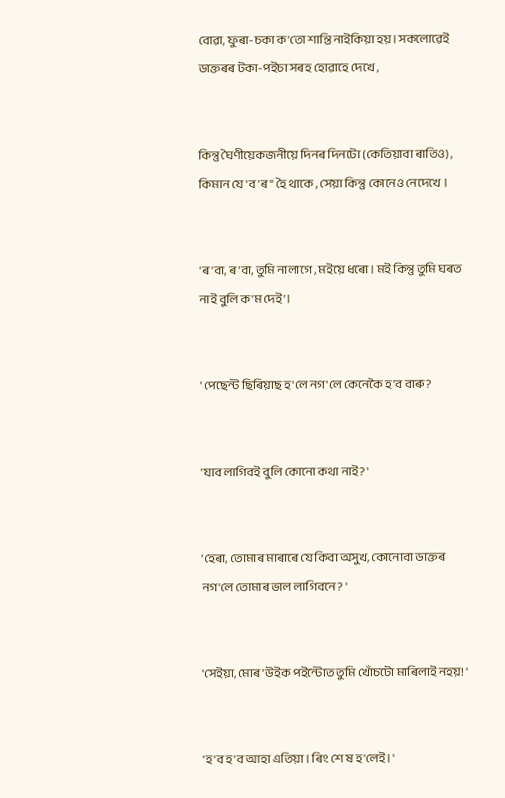বোৱা, ফুৰা-চকা ক'তো শান্তি নাইকিয়া হয়। সকলোৱেই ডাক্তৰৰ টকা-পইচা সৰহ হোৱাহে দেখে ,


কিন্তু ঘৈণীয়েকজনীয়ে দিনৰ দিনটো (কেতিয়াবা ৰাতিও) , কিমান যে 'ব'ৰ'' হৈ থাকে , সেয়া কিন্তু কোনেও নেদেখে ।


'ৰ'বা, ৰ'বা, তুমি নালাগে , মইয়ে ধৰো। মই কিন্তু তুমি ঘৰত নাই বুলি ক'ম দেই'।


' পেছেন্ট ছিৰিয়াছ হ'লে নগ'লে কেনেকৈ হ'ব বাৰু?


'যাব লাগিবই বুলি কোনো কথা নাই? '


'হেৰা, তোমাৰ মাৰাৰে যে কিবা অসুখ, কোনোবা ডাক্তৰ নগ'লে তোমাৰ ভাল লাগিবনে ? '


'সেইয়া, মোৰ 'উইক পইন্টোত তুমি খোঁচটো মাৰিলাই নহয়! '


'হ'ব হ'ব আহা এতিয়া। ৰিং শে ষ হ'লেই। '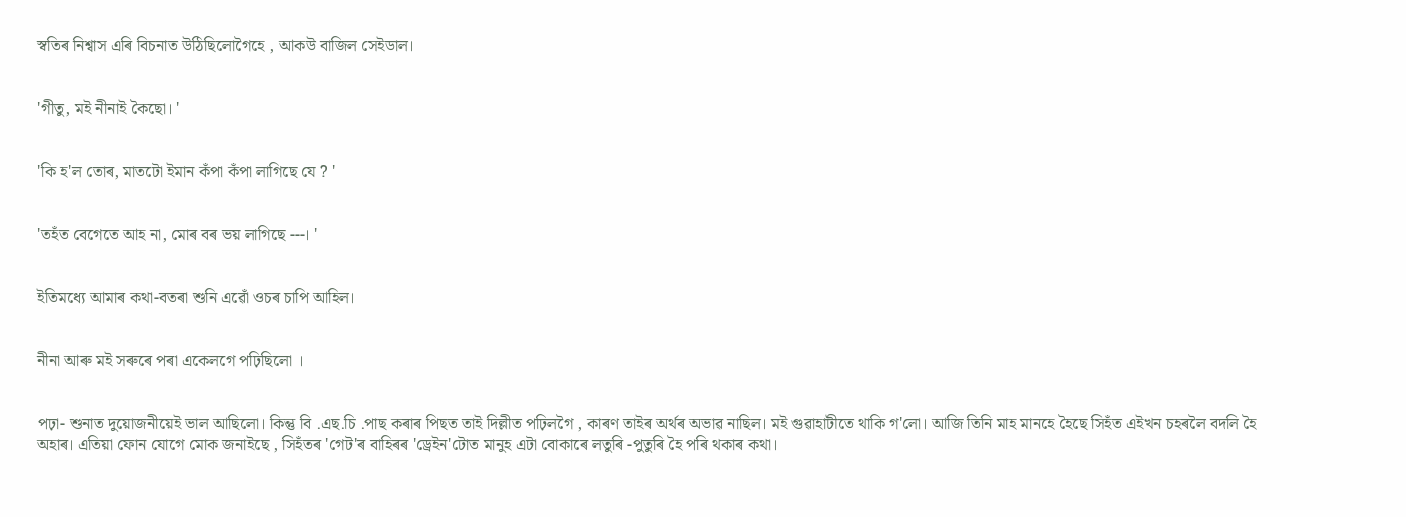স্বতিৰ নিশ্বাস এৰি বিচনাত উঠিছিলোগৈহে , আকউ বাজিল সেইডাল।


'গীতু, মই নীনাই কৈছো। '


'কি হ'ল তোৰ, মাতটো ইমান কঁপা কঁপা লাগিছে যে ? '


'তহঁত বেগেতে আহ না, মোৰ বৰ ভয় লাগিছে ---। '


ইতিমধ্যে আমাৰ কথা-বতৰা শুনি এৱোঁ ওচৰ চাপি আহিল।


নীনা আৰু মই সৰুৰে পৰা একেলগে পঢ়িছিলো ।


পঢ়া- শুনাত দুয়োজনীয়েই ভাল আছিলো। কিন্তু বি .এছ.চি .পাছ কৰাৰ পিছত তাই দিল্লীত পঢ়িলগৈ , কাৰণ তাইৰ অর্থৰ অভাৱ নাছিল। মই গুৱাহাটীতে থাকি গ'লো। আজি তিনি মাহ মানহে হৈছে সিহঁত এইখন চহৰলৈ বদলি হৈ অহাৰ। এতিয়া ফোন যোগে মোক জনাইছে , সিহঁতৰ 'গেট'ৰ বাহিৰৰ 'ড্ৰেইন'টোত মানুহ এটা বোকাৰে লতুৰি -পুতুৰি হৈ পৰি থকাৰ কথা।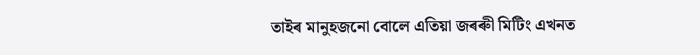তাইৰ মানুহজনো বোলে এতিয়া জৰৰুী মিটিং এখনত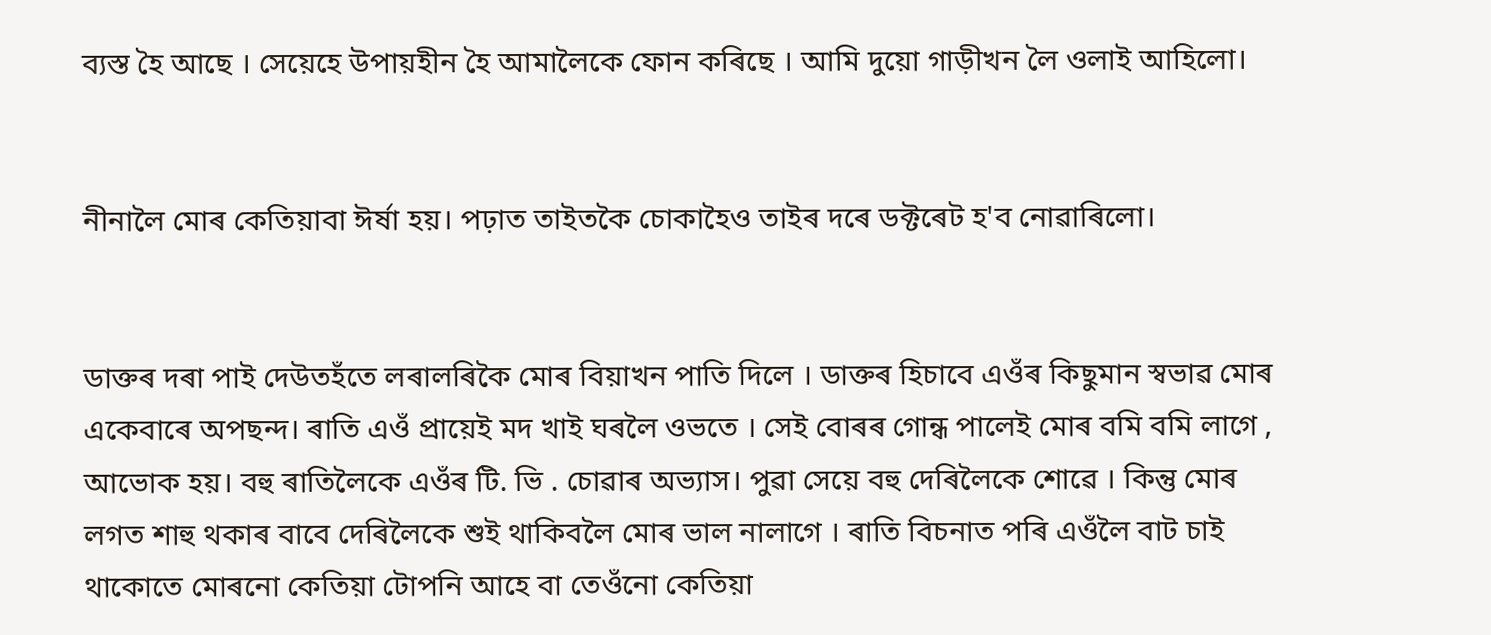ব্যস্ত হৈ আছে । সেয়েহে উপায়হীন হৈ আমালৈকে ফোন কৰিছে । আমি দুয়ো গাড়ীখন লৈ ওলাই আহিলো।


নীনালৈ মোৰ কেতিয়াবা ঈৰ্ষা হয়। পঢ়াত তাইতকৈ চোকাহৈও তাইৰ দৰে ডক্টৰেট হ'ব নোৱাৰিলো।


ডাক্তৰ দৰা পাই দেউতহঁতে লৰালৰিকৈ মোৰ বিয়াখন পাতি দিলে । ডাক্তৰ হিচাবে এওঁৰ কিছুমান স্বভাৱ মোৰ একেবাৰে অপছন্দ। ৰাতি এওঁ প্ৰায়েই মদ খাই ঘৰলৈ ওভতে । সেই বোৰৰ গোন্ধ পালেই মোৰ বমি বমি লাগে , আভোক হয়। বহু ৰাতিলৈকে এওঁৰ টি. ভি . চোৱাৰ অভ্যাস। পুৱা সেয়ে বহু দেৰিলৈকে শোৱে । কিন্তু মোৰ লগত শাহু থকাৰ বাবে দেৰিলৈকে শুই থাকিবলৈ মোৰ ভাল নালাগে । ৰাতি বিচনাত পৰি এওঁলৈ বাট চাই থাকোতে মোৰনো কেতিয়া টোপনি আহে বা তেওঁনো কেতিয়া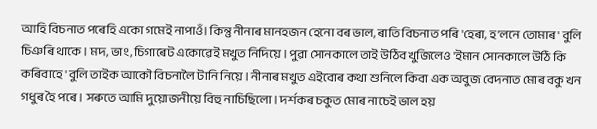আহি বিচনাত পৰেহি একো গমেই নাপাওঁ। কিন্তু নীনাৰ মানহজন হেনো বৰ ভাল, ৰাতি বিচনাত পৰি 'হেৰা, হ'লনে তোমাৰ' বুলি চিঞৰি থাকে । মদ, ভাং, চিগাৰেট একোৱেই মখুত নিদিয়ে । পুৱা সোনকালে তাই উঠিব খুজিলেও 'ইমান সোনকালে উঠি কি কৰিবাহে ' বুলি তাইক আকৌ বিচনালৈ টানি নিয়ে । নীনাৰ মখুত এইবোৰ কথা শুনিলে কিবা এক অবুজ বেদনাত মোৰ বকু খন গধুৰ হৈ পৰে । সৰুতে আমি দুয়োজনীয়ে বিহু নাচিছিলো। দৰ্শকৰ চকুত মোৰ নাচেই ভাল হয়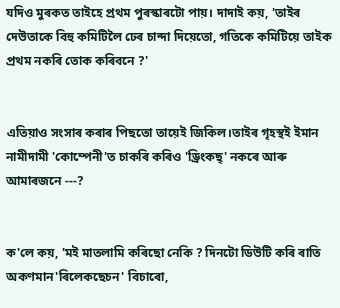যদিও মুৰকত তাইহে প্ৰথম পুৰস্কাৰটো পায়। দাদাই কয়, 'তাইৰ দেউতাকে বিহু কমিটিলৈ ঢেৰ চান্দা দিয়েতো, গতিকে কমিটিয়ে তাইক প্ৰথম নকৰি তোক কৰিবনে ?'


এতিয়াও সংসাৰ কৰাৰ পিছতো তায়েই জিকিল।তাইৰ গৃহস্থই ইমান নামীদামী 'কোম্পেনী'ত চাকৰি কৰিও 'ড্ৰিংকছ্' নকৰে আৰু আমাৰজনে ---?


ক'লে কয়, 'মই মাতলামি কৰিছো নেকি ? দিনটো ডিউটি কৰি ৰাতি অকণমান'ৰিলেকছেচন' বিচাৰো,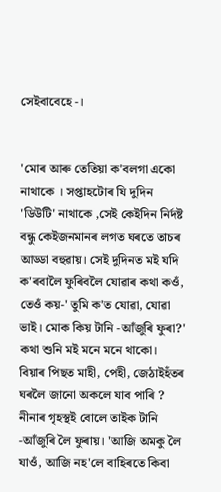সেইবাবেহে -।


'মোৰ আৰু তেতিয়া ক'বলগা একো নাথাকে । সপ্তাহটোৰ যি দুদিন 'ডিউটি' নাথাকে ,সেই কেইদিন নিৰ্দষ্ট বন্ধু কেইজনমানৰ লগত ঘৰতে তাচৰ আড্ডা বহুৱায়। সেই দুদিনত মই যদি ক'ৰবালৈ ফুৰিবলৈ যোৱাৰ কথা কওঁ, তেওঁ কয়-' তুমি ক'ত যোৱা, যোৱা ভাই। মোক কিয় টানি -আঁজুৰি ফুৰা?' কথা শুনি মই মনে মনে থাকো। বিয়াৰ পিছত মাহী, পেহী, জেঠাইহঁতৰ ঘৰলৈ জানো অকলে যাব পাৰি ? নীনাৰ গৃহস্থই বোলে তাইক টানি -আঁজুৰি লৈ ফুৰায়। 'আজি অমকু লৈ যাওঁ, আজি নহ'লে বাহিৰতে কিবা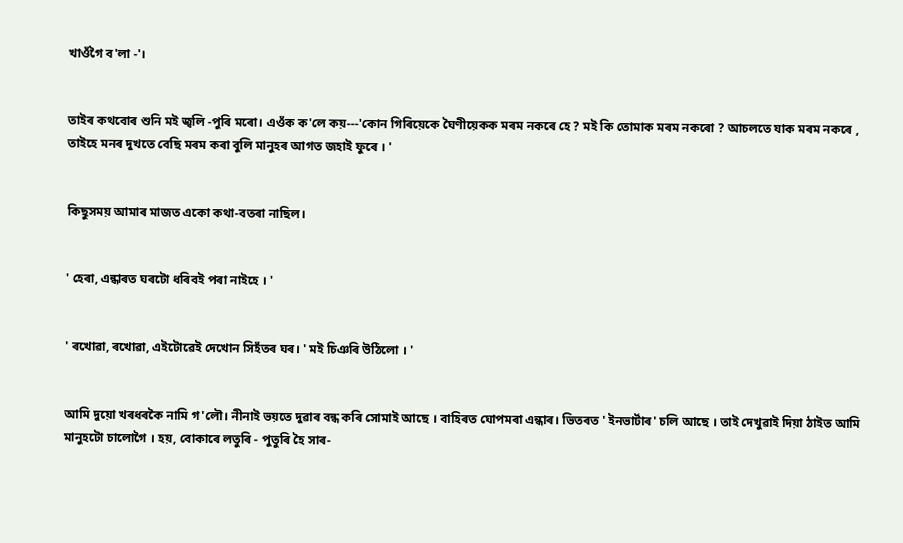খাওঁগৈ ব'লা -'।


তাইৰ কথবোৰ শুনি মই জ্বলি -পুৰি মৰো। এওঁক ক'লে কয়---'কোন গিৰিয়েকে ঘৈণীয়েকক মৰম নকৰে হে ? মই কি তোমাক মৰম নকৰো ? আচলতে যাক মৰম নকৰে , তাইহে মনৰ দুখতে বেছি মৰম কৰা বুলি মানুহৰ আগত জহাই ফুৰে । '


কিছুসময় আমাৰ মাজত একো কথা-বতৰা নাছিল।


' হেৰা, এন্ধাৰত ঘৰটো ধৰিবই পৰা নাইহে । '


' ৰখোৱা, ৰখোৱা, এইটোৱেই দেখোন সিহঁতৰ ঘৰ। ' মই চিঞৰি উঠিলো । '


আমি দুয়ো খৰধৰকৈ নামি গ'লৌ। নীনাই ভয়তে দুৱাৰ বন্ধ কৰি সোমাই আছে । বাহিৰত ঘোপমৰা এন্ধাৰ। ভিতৰত ' ইনভাৰ্টাৰ' চলি আছে । তাই দেখুৱাই দিয়া ঠাইত আমি মানুহটো চালোগৈ । হয়, বোকাৰে লতুৰি - পুতুৰি হৈ সাৰ-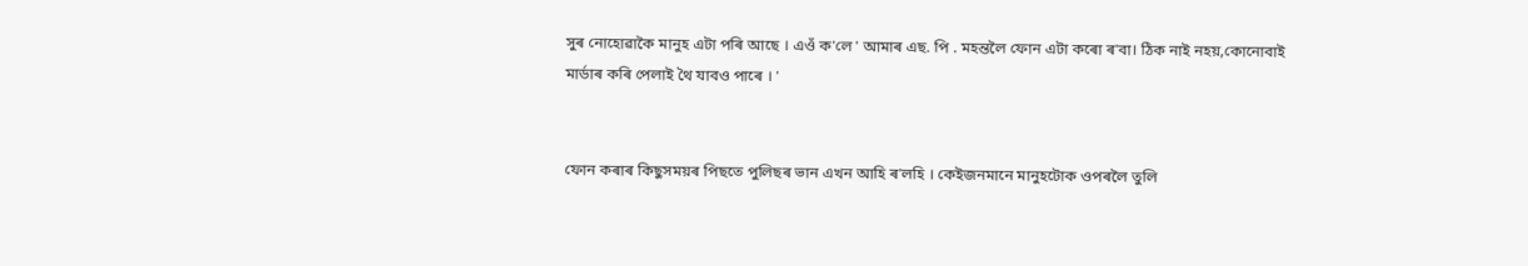সুৰ নোহোৱাকৈ মানুহ এটা পৰি আছে । এওঁ ক'লে ' আমাৰ এছ. পি . মহন্তলৈ ফোন এটা কৰো ৰ'বা। ঠিক নাই নহয়,কোনোবাই মাৰ্ডাৰ কৰি পেলাই থৈ যাবও পাৰে । '


ফোন কৰাৰ কিছুসময়ৰ পিছতে পুলিছৰ ভান এখন আহি ৰ'লহি । কেইজনমানে মানুহটোক ওপৰলৈ তুলি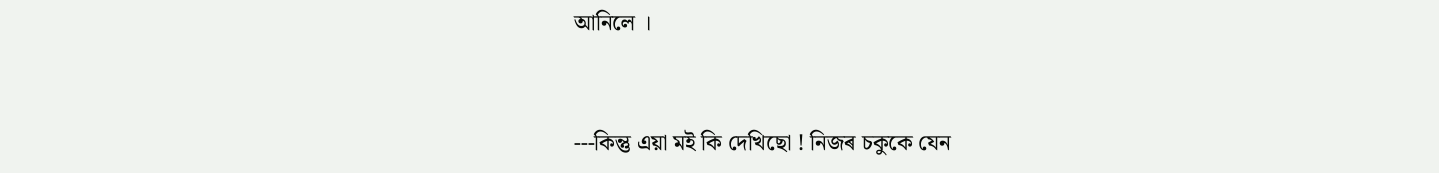আনিলে ।


---কিন্তু এয়া মই কি দেখিছো ! নিজৰ চকুকে যেন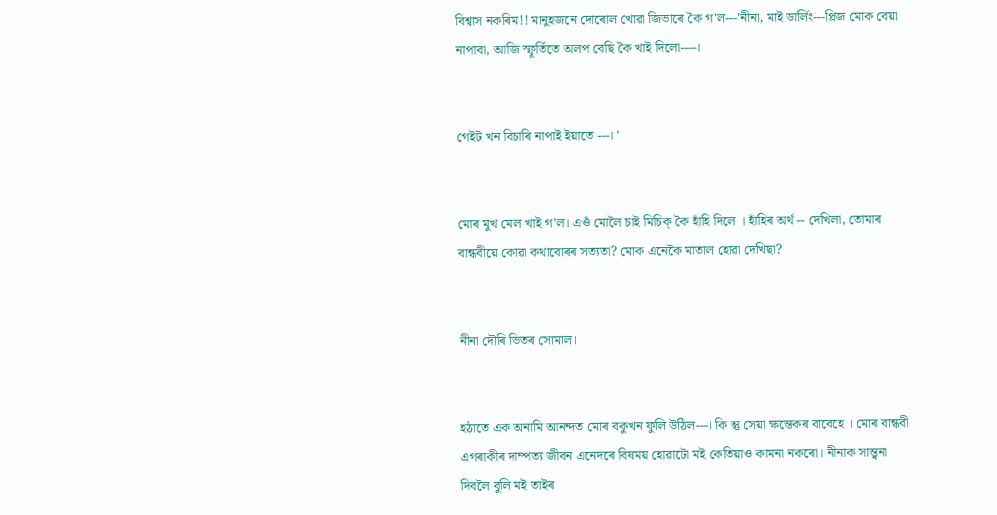বিশ্বাস নকৰিম!! মানুহজনে দোৰোল খোৱা জিভাৰে কৈ গ'ল---'নীনা, মাই ডাৰ্লিং---প্লিজ মোক বেয়া নাপাবা, আজি স্ফূর্তিতে অলপ বেছি কৈ খাই দিলো----।


গেইট খন বিচাৰি নাপাই ইয়াতে ---। '


মোৰ মুখ মেল খাই গ'ল। এওঁ মোলৈ চাই মিচিক্ কৈ হাঁহি দিলে । হাঁহিৰ অৰ্থ -- দেখিলা, তোমাৰ বান্ধবীয়ে কোৱা কথাবোৰৰ সত্যতা? মোক এনেকৈ মাতাল হোৱা দেখিছা?


নীনা দৌৰি ভিতৰ সোমাল।


হঠাতে এক অনামি আনন্দত মোৰ বকুখন ফুলি উঠিল---। কি ন্তু সেয়া ক্ষন্তেকৰ বাবেহে । মোৰ বান্ধবী এগৰাকীৰ দাম্পত্য জীবন এনেদৰে বিষময় হোৱাটো মই কেতিয়াও কামনা নকৰো। নীনাক সান্ত্বনা দিবলৈ বুলি মই তাইৰ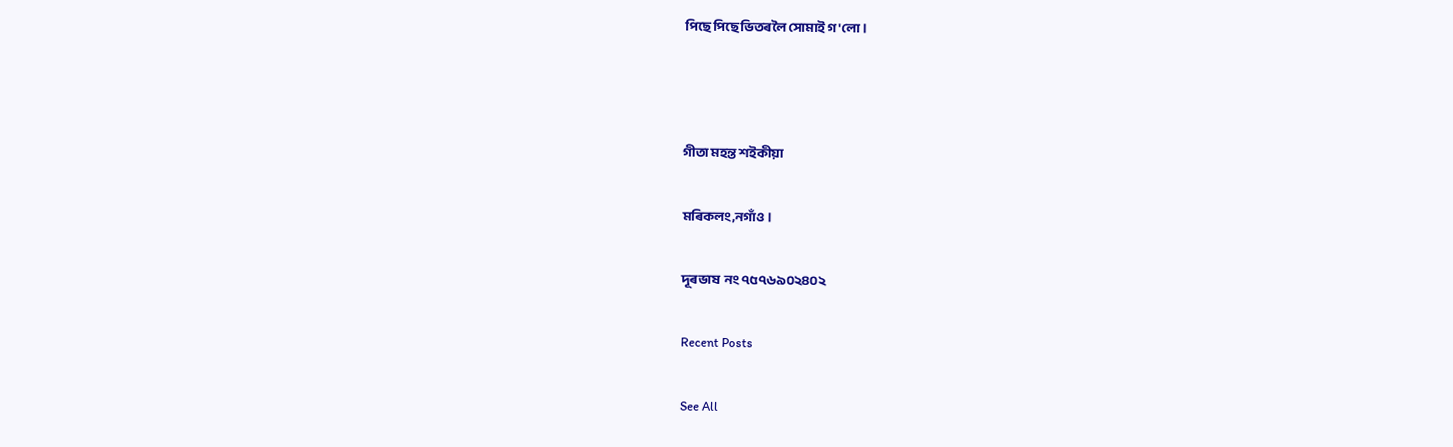পিছে পিছে ভিতৰলৈ সোমাই গ'লো।



গীতা মহন্ত শইকীয়া

মৰিকলং,নগাঁও।

দূৰভাষ  নং ৭৫৭৬৯০২৪০২

Recent Posts

See All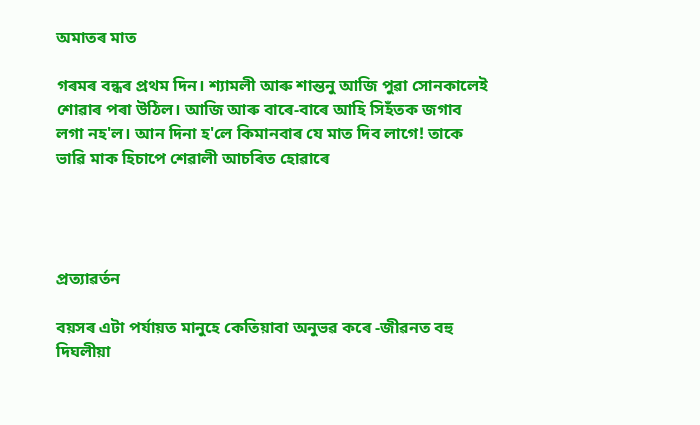অমাতৰ মাত

গৰমৰ বন্ধৰ প্ৰথম দিন। শ্যামলী আৰু শান্তনু আজি পুৱা সোনকালেই শোৱাৰ পৰা উঠিল। আজি আৰু বাৰে-বাৰে আহি সিহঁতক জগাব লগা নহ'ল। আন দিনা হ'লে কিমানবাৰ যে মাত দিব লাগে! তাকে ভাৱি মাক হিচাপে শেৱালী আচৰিত হোৱাৰে




প্ৰত্যাৱৰ্তন

বয়সৰ এটা পৰ্যায়ত মানুহে কেতিয়াবা অনুভৱ কৰে -জীৱনত বহু দিঘলীয়া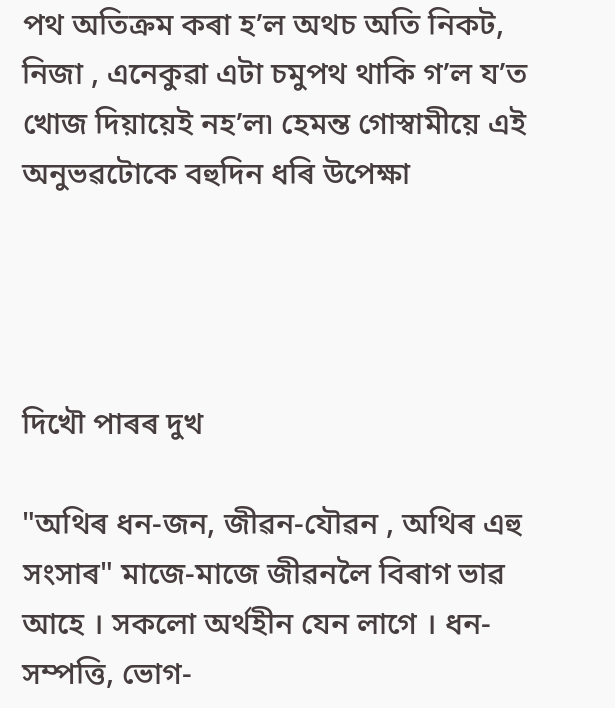পথ অতিক্ৰম কৰা হ’ল অথচ অতি নিকট, নিজা , এনেকুৱা এটা চমুপথ থাকি গ’ল য’ত খোজ দিয়ায়েই নহ’ল৷ হেমন্ত গোস্বামীয়ে এই অনুভৱটোকে বহুদিন ধৰি উপেক্ষা




দিখৌ পাৰৰ দুখ

"অথিৰ ধন-জন, জীৱন-যৌৱন , অথিৰ এহু সংসাৰ" মাজে-মাজে জীৱনলৈ বিৰাগ ভাৱ আহে । সকলো অৰ্থহীন যেন লাগে । ধন-সম্পত্তি, ভোগ-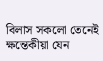বিলাস সকলো তেনেই ক্ষন্তেকীয়া যেন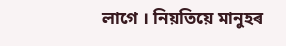লাগে । নিয়তিয়ে মানুহৰ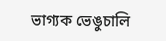ভাগ্যক ভেঙুচালি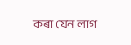কৰা যেন লাগ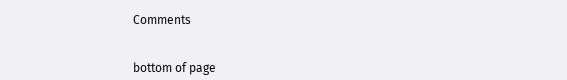Comments


bottom of page